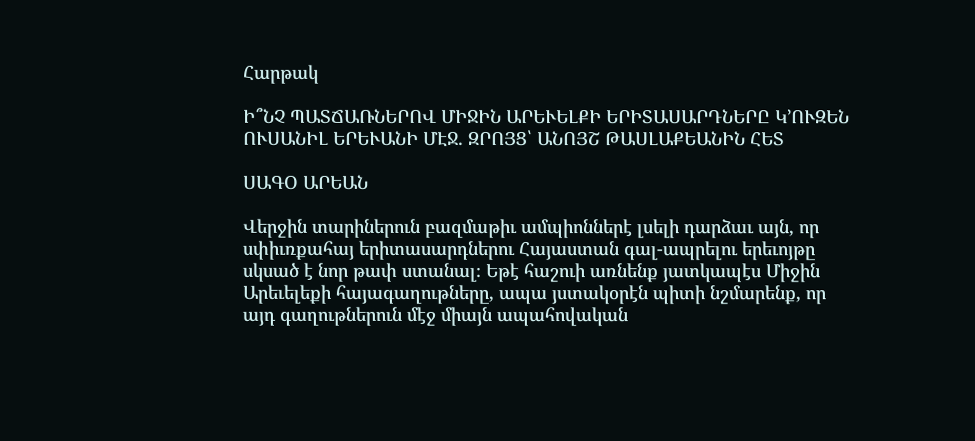Հարթակ

Ի՞ՆՉ ՊԱՏՃԱՌՆԵՐՈՎ ՄԻՋԻՆ ԱՐԵՒԵԼՔԻ ԵՐԻՏԱՍԱՐԴՆԵՐԸ Կ՚ՈՒԶԵՆ ՈՒՍԱՆԻԼ ԵՐԵՒԱՆԻ ՄԷՋ. ԶՐՈՅՑ՝ ԱՆՈՅՇ ԹԱՍԼԱՔԵԱՆԻՆ ՀԵՏ

ՍԱԳՕ ԱՐԵԱՆ

Վերջին տարիներուն բազմաթիւ ամպիոններէ լսելի դարձաւ այն, որ սփիւռքահայ երիտասարդներու Հայաստան գալ-ապրելու երեւոյթը սկսած է նոր թափ ստանալ։ Եթէ հաշուի առնենք յատկապէս Միջին Արեւելեքի հայագաղութները, ապա յստակօրէն պիտի նշմարենք, որ այդ գաղութներուն մէջ միայն ապահովական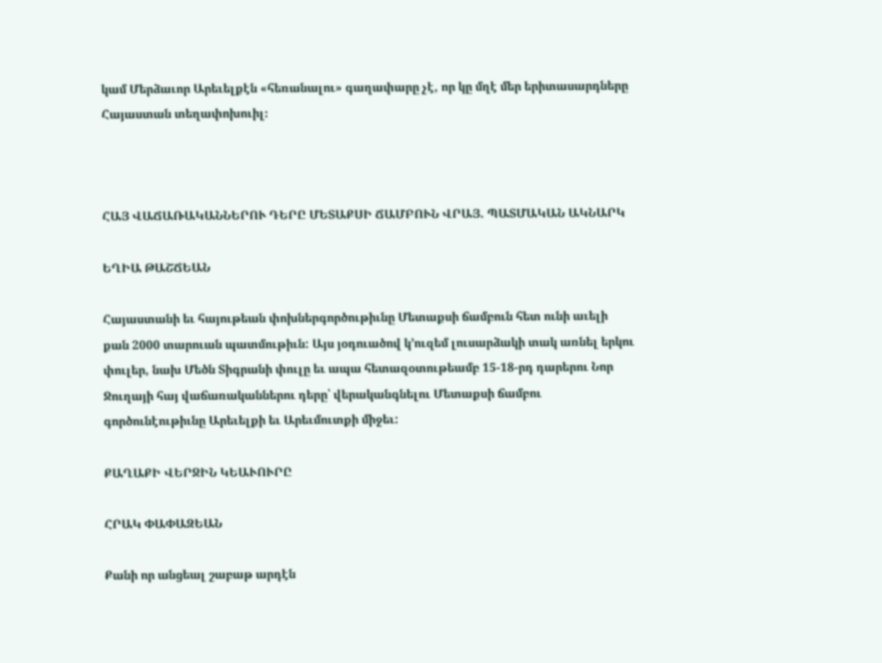կամ Մերձաւոր Արեւելքէն «հեռանալու» գաղափարը չէ, որ կը մղէ մեր երիտասարդները Հայաստան տեղափոխուիլ։



ՀԱՅ ՎԱՃԱՌԱԿԱՆՆԵՐՈՒ ԴԵՐԸ ՄԵՏԱՔՍԻ ՃԱՄԲՈՒՆ ՎՐԱՅ. ՊԱՏՄԱԿԱՆ ԱԿՆԱՐԿ

ԵՂԻԱ ԹԱՇՃԵԱՆ

Հայաստանի եւ հայութեան փոխներգործութիւնը Մետաքսի ճամբուն հետ ունի աւելի քան 2000 տարուան պատմութիւն: Այս յօդուածով կ՚ուզեմ լուսարձակի տակ առնել երկու փուլեր, նախ Մեծն Տիգրանի փուլը եւ ապա հետազօտութեամբ 15-18-րդ դարերու Նոր Ջուղայի հայ վաճառականներու դերը՝ վերականգնելու Մետաքսի ճամբու գործունէութիւնը Արեւելքի եւ Արեւմուտքի միջեւ:

ՔԱՂԱՔԻ ՎԵՐՋԻՆ ԿԵԱՒՈՒՐԸ

ՀՐԱԿ ՓԱՓԱԶԵԱՆ

Քանի որ անցեալ շաբաթ արդէն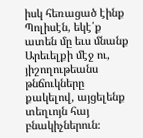իսկ հեռացած էինք Պոլիսէն, եկէ՛ք ատեն մը եւս մնանք Արեւելքի մէջ ու, յիշողութեանս թնճուկները քակելով, այցելենք տեղւոյն հայ բնակիչներուն։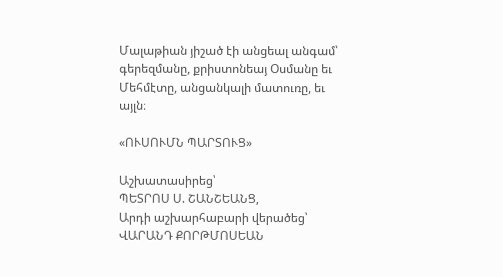Մալաթիան յիշած էի անցեալ անգամ՝ գերեզմանը, քրիստոնեայ Օսմանը եւ Մեհմէտը, անցանկալի մատուռը, եւ այլն։

«ՈՒՍՈՒՄՆ ՊԱՐՏՈՒՑ»

Աշխատասիրեց՝
ՊԵՏՐՈՍ Ս. ՇԱՆՇԵԱՆՑ,
Արդի աշխարհաբարի վերածեց՝
ՎԱՐԱՆԴ ՔՈՐԹՄՈՍԵԱՆ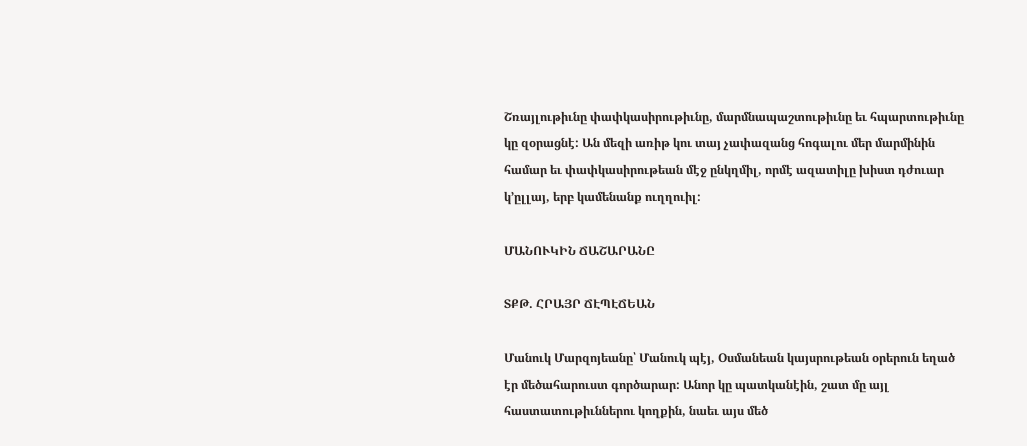Շռայլութիւնը փափկասիրութիւնը, մարմնապաշտութիւնը եւ հպարտութիւնը կը զօրացնէ: Ան մեզի առիթ կու տայ չափազանց հոգալու մեր մարմինին համար եւ փափկասիրութեան մէջ ընկղմիլ, որմէ ազատիլը խիստ դժուար կ՚ըլլայ, երբ կամենանք ուղղուիլ:

ՄԱՆՈՒԿԻՆ ՃԱՇԱՐԱՆԸ

ՏՔԹ. ՀՐԱՅՐ ՃԷՊԷՃԵԱՆ

Մանուկ Մարզոյեանը՝ Մանուկ պէյ, Օսմանեան կայսրութեան օրերուն եղած էր մեծահարուստ գործարար: Անոր կը պատկանէին, շատ մը այլ հաստատութիւններու կողքին, նաեւ այս մեծ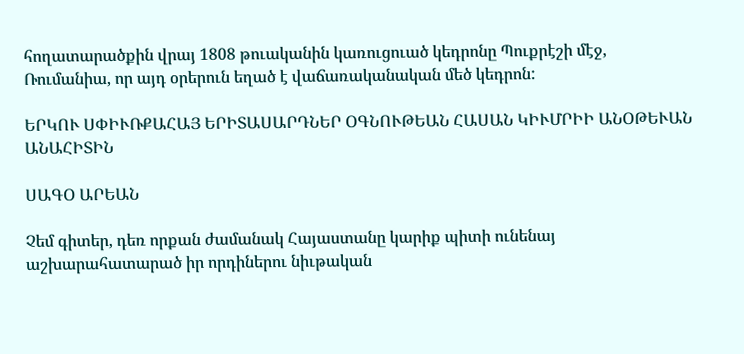հողատարածքին վրայ 1808 թուականին կառուցուած կեդրոնը Պուքրէշի մէջ, Ռումանիա, որ այդ օրերուն եղած է վաճառականական մեծ կեդրոն:

ԵՐԿՈՒ ՍՓԻՒՌՔԱՀԱՅ ԵՐԻՏԱՍԱՐԴՆԵՐ ՕԳՆՈՒԹԵԱՆ ՀԱՍԱՆ ԿԻՒՄՐԻԻ ԱՆՕԹԵՒԱՆ ԱՆԱՀԻՏԻՆ

ՍԱԳՕ ԱՐԵԱՆ

Չեմ գիտեր, դեռ որքան ժամանակ Հայաստանը կարիք պիտի ունենայ աշխարահատարած իր որդիներու նիւթական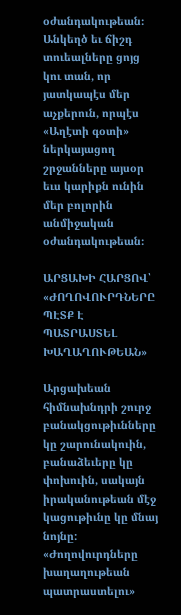օժանդակութեան։ Անկեղծ եւ ճիշդ տուեալները ցոյց կու տան, որ յատկապէս մեր աչքերուն, որպէս «Աղէտի գօտի» ներկայացող շրջանները այսօր եւս կարիքն ունին մեր բոլորին անմիջական օժանդակութեան։

ԱՐՑԱԽԻ ՀԱՐՑՈՎ՝ «ԺՈՂՈՎՈՒՐԴՆԵՐԸ ՊԷՏՔ Է ՊԱՏՐԱՍՏԵԼ ԽԱՂԱՂՈՒԹԵԱՆ»

Արցախեան հիմնախնդրի շուրջ բանակցութիւնները կը շարունակուին, բանաձեւերը կը փոխուին, սակայն իրականութեան մէջ կացութիւնը կը մնայ նոյնը:
«Ժողովուրդները խաղաղութեան պատրաստելու»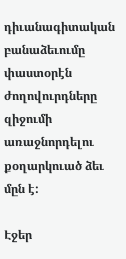դիւանագիտական բանաձեւումը փաստօրէն ժողովուրդները զիջումի առաջնորդելու քօղարկուած ձեւ մըն է:

Էջեր